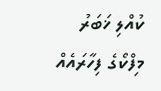ކުއްލި ޚަބަރު
މިފްކޯގެ ފިހާރައެއް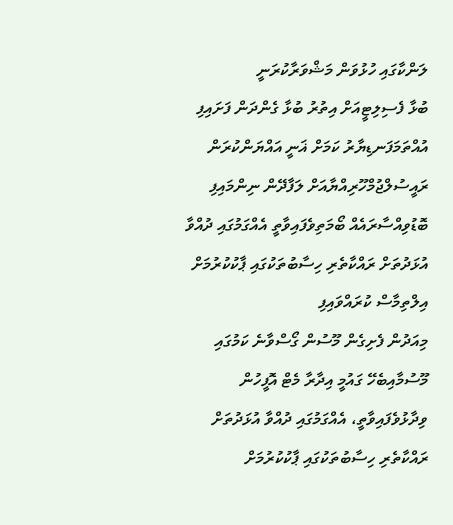ލަންކާގައި ހުޅުވަން މަޝްވަރާކުރަނީ
ބުޅާ ފެސިލިޓީއަށް އިތުރު ބުޅާ ގެންދަން ފަށައިފި
އުއްތަމަފަނޑިޔާރު ކަމަށް ޣަނީ އައްޔަންކުރަން ރައީސުލްޖުމްހޫރިއްޔާއަށް ލަފާދޭން ނިންމައިފި
ބޮޑުވިއްސާރައެއް ބޯމަތިވެފައިވާތީ އެއްގަމުގައި ދުއްވާ އުޅަދުތަށް ރައްކާތެރި ހިސާބުތަކުގައި ޕާކުކުރުމަށް އިލްތިމާސް ކުރައްވައިފި
މިއަދުން ފެށިގެން މޫސުން ގޯސްވާނެ ކަމުގައި މޫސުމާއިބެހޭ ގައުމީ އިދާރާ މެޓް އޮފީހުން ވިދާޅުވެފައިވާތީ، އެއްގަމުގައި ދުއްވާ އުޅަދުތަށް ރައްކާތެރި ހިސާބުތަކުގައި ޕާކުކުރުމަށް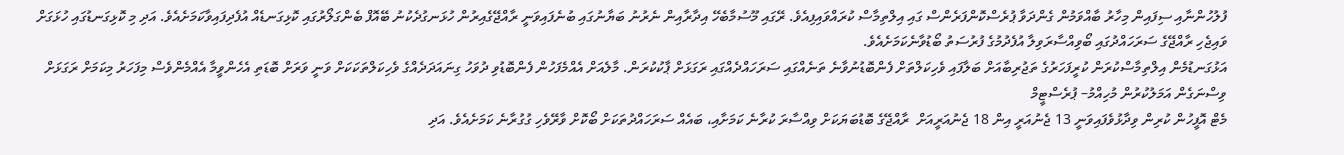ފުލުހުންނާއި ސިފައިން މިހާރު ބާއްވަމުން ގެންދަވާ ޕުރެސްކޮންފަރެންސް ގައި އިލްތިމާސް ކުރައްވައިފިއެވެ. ރޭގައި މޫސުމާބެހޭ އިދާރާއިން ނެރުނު ބަޔާނުގައި ބުނެފައިވަނީ ރާއްޖޭގެއިރުން ހުޅަނގުދެކުނު ބޭއޮފް ބެންގަލޯރުގައި ކޮޅިގަނޑެއް އުފެދިފައިވާކަމަށެއެވެ. އަދި މި ކޮޅިގަނޑުގައި ހުޅަގަށް ވައިޖެހި ރާއްޖޭގެ ސަރަހައްދުގައި ބޯވިއްސާރަވިލާ އުފެދުމުގެ ފުރުސަތު ބޯޑުވާނެކަމަށެއެވެ.
އަޅުގަނޑުމެން އިލްތިމާސްކުރަން ކުރީފަހަރުގެ ތަޖުރިބާއަށް ބަލާފައި ވެހިކަލްތަށް ފެންބޮޑުނުވާނެ ތަނެއްގައި ސަރަހައްދެއްގައި ރަގަޅަށް ޕާކުކުރަން. މާލެއަށް އެއްމެފަހުން ފެންބޮޑުވި ދުވަހު ގިނައަދަދެއްގެ ވެހިކަލްތަކަކަށް ވަނީ ވަރަށް ބޮޑަތި އެހެންވީމާ އެއްމެންވެސް މިފަހަރު މިކަމަށް ރަގަޅަށް ވިސްނަގެން އަމަލުކުރުން މުހިއްމު– ޕުރެސްޓީމް
މެޓް އޮފީހުން ކުރިން ވިދާޅުވެފައިވަނީ 13 ޖެނުއަރީ އިން 18 ޖެނުއަރީއަށް  ރާއްޖޭގެ ބޮޑުބަޔަކަށް ވިއްސާރަ ކުރާނެ ކަމަށާއި، ބައެއް ސަރަހައްދުތަކަށް ބޯކޮށް ވާރޭވެހި ގުގުރާނެ ކަމަށެއެވެ. އަދި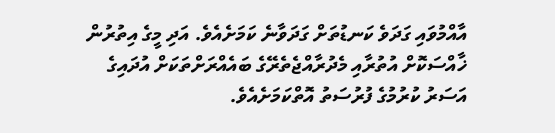އާއްމުވައި ގަދަވެ ކަނޑުތަށް ގަދަވާނެ ކަމަށެއެވެ. އަދި މީގެ އިތުރުން ޚާއްސަކޮށް އުތުރާއި މެދުރާއްޖެތެރޭގެ ބައެއްރަށްތަކަށް އުދައިގެ އަސަރު ކުރުމުގެ ފުރުސަތު އޮތްކަމަށެއެވެ.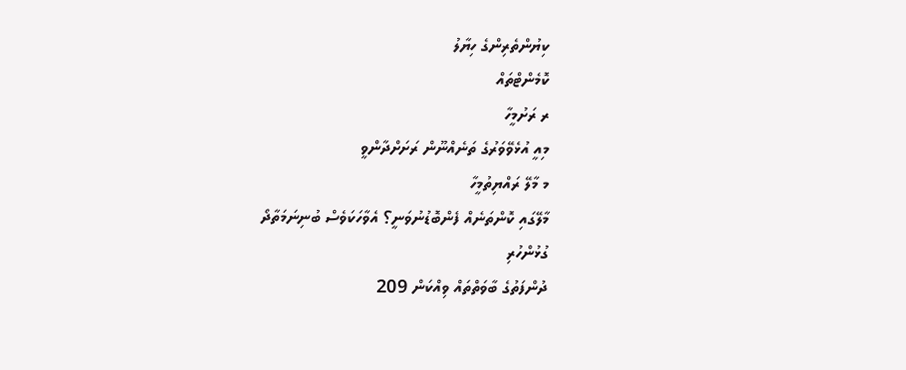ކިޔުންތެރިންގެ ހިޔާލު
ކޮމެންޓްތައް
ރ ރަށުމީހާ
މިއީ އުޅެވޭވަރުގެ ތަނެއްނޫން ރަށަށްދާންވީ
މ މާލޭ ރައްޔިތުމީހާ
މާލޭގައި ކޮންތަނެއް ފެންބޮޑުނުވަނީ؟ އެވާހަކަވެސް ބުނިނަމަތާދޯ
ގުޅުންހުރި
ދުންފަތުގެ ބާވަތްތައް ވިއްކަން 209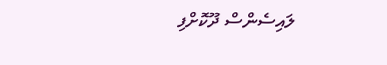ލައިސެންސް ދޫކޮށްފި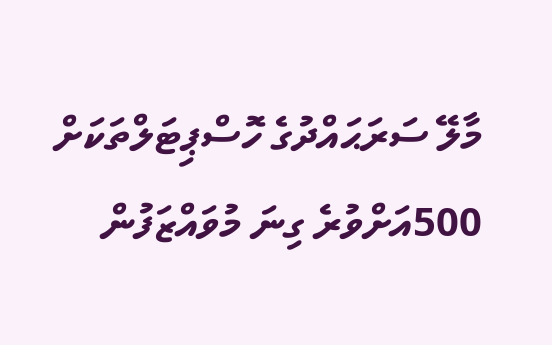މާލޭ ސަރަޙައްދުގެ ހޮސްޕިޓަލްތަކަށް 500އަށްވުރެ ގިނަ މުވައްޒަފުން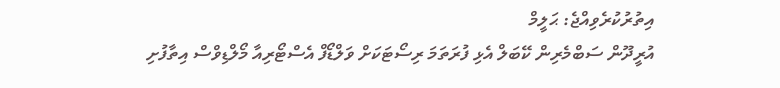އިތުރުކުރެވިއްޖެ: ޙަލީމް
އުރީދޫން ސަބްމެރިން ކޭބަލް އެޅި ފުރަތަމަ ރިސޯޓަކަށް ވަލްޑޯފް އެސްޓޯރިއާ މޯލްޑިވްސް އިތާފުށި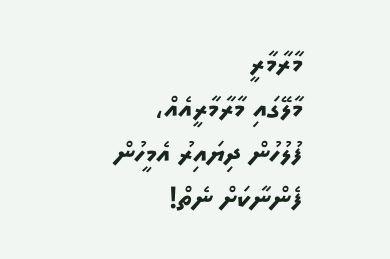މާރާމާރީ
މާލޭގައި މާރާމާރީއެއް، ފުލުހުން ދިޔައިރު އެމީހުން ފެންނާކަށް ނެތް!